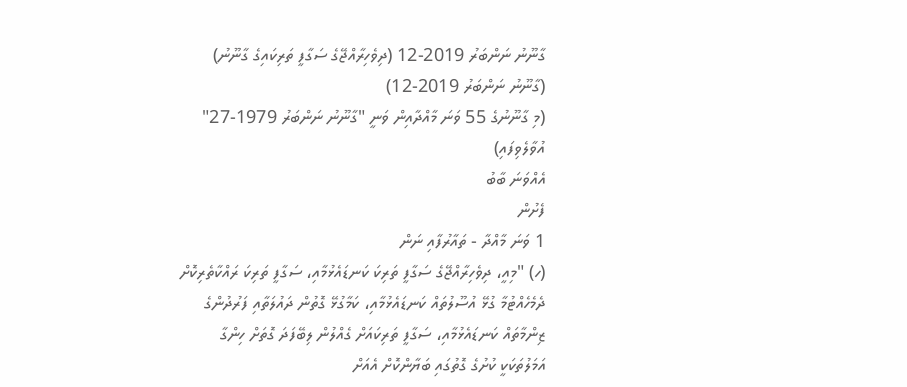ގާނޫނު ނަންބަރު 2019-12 (ދިވެހިރާއްޖޭގެ ސަގާފީ ތަރިކައިގެ ގާނޫނު)
(ގާނޫނު ނަންބަރު 2019-12)
(މި ގާނޫނުގެ 55 ވަނަ މާއްދާއިން ވަނީ "ގާނޫނު ނަންބަރު 1979-27" އުވާލެވިފައި)
އެއްވަނަ ބާބު
ފެށުން
1 ވަނަ މާއްދާ - ތައާރުފާއި ނަން
(ހ) "މިއީ، ދިވެހިރާއްޖޭގެ ސަގާފީ ތަރިކަ ކަނޑައެޅުމާއި، ސަގާފީ ތަރިކަ ރައްކާތެރިކޮށް ދެމެހެއްޓުމާ ގުޅޭ އުސޫލުތައް ކަނޑައެޅުމާއި، ކަމާގުޅޭ ގޮތުން ދައުލަތާއި ފަރުދުންގެ ޒިންމާތައް ކަނޑައެޅުމާއި، ސަގާފީ ތަރިކައަށް ގެއްލުން ލިބޭފަދަ ގޮތަށް ހިންގާ އަމަލުތަކަކީ ކުށުގެ ގޮތުގައި ބަޔާންކޮށް އެއަށް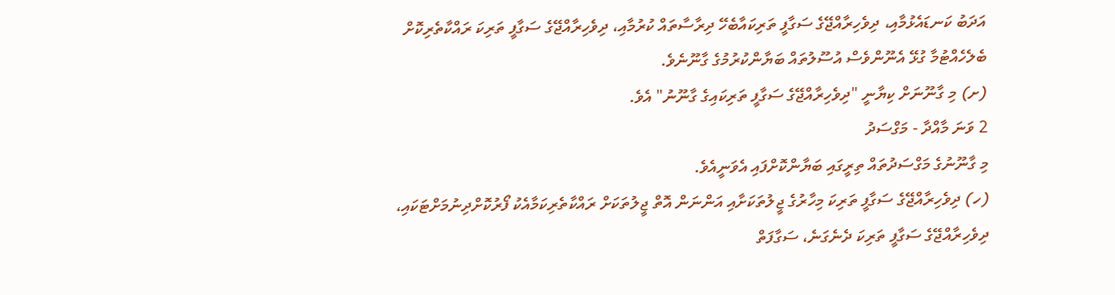އަދަބު ކަނޑައެޅުމާއި، ދިވެހިރާއްޖޭގެ ސަގާފީ ތަރިކައާބެހޭ ދިރާސާތައް ކުރުމާއި، ދިވެހިރާއްޖޭގެ ސަގާފީ ތަރިކަ ރައްކާތެރިކޮށް ބެލެހެއްޓުމާ ގުޅޭ އެނޫންވެސް އުސޫލުތައް ބަޔާންކުރުމުގެ ގާނޫނެވެ.
(ށ) މި ގާނޫނަށް ކިޔާނީ "ދިވެހިރާއްޖޭގެ ސަގާފީ ތަރިކައިގެ ގާނޫނު" އެވެ.
2 ވަނަ މާއްދާ - މަގްސަދު
މި ގާނޫނުގެ މަގްސަދުތައް ތިރީގައި ބަޔާންކޮށްފައި އެވަނީއެވެ.
(ހ) ދިވެހިރާއްޖޭގެ ސަގާފީ ތަރިކަ މިހާރުގެ ޖީލުތަކަށާއި އަންނަން އޮތް ޖީލުތަކަށް ރައްކާތެރިކަމާއެކު ފޯރުކޮށްދިނުމަށްޓަކައި، ދިވެހިރާއްޖޭގެ ސަގާފީ ތަރިކަ ދެނެގަނެ، ސަގާފަތް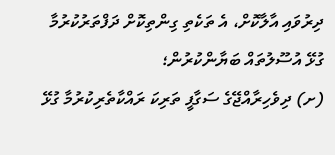ދިރުވައި އާލާކޮށް، އެ ތަކެތި ގިންތިކޮށް ދަފްތަރުކުރުމާ ގުޅޭ އުސޫލުތައް ބަޔާންކުރުން؛
(ށ) ދިވެހިރާއްޖޭގެ ސަގާފީ ތަރިކަ ރައްކާތެރިކުރުމާ ގުޅޭ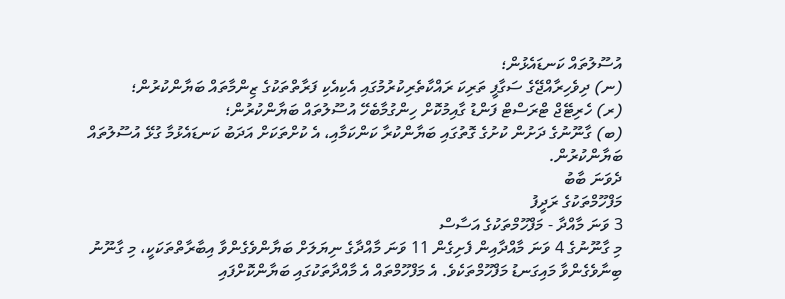އުސޫލުތައް ކަނޑައެޅުން؛
(ނ) ދިވެހިރާއްޖޭގެ ސަގާފީ ތަރިކަ ރައްކާތެރިކުރުމުގައި އެކިއެކި ފަރާތްތަކުގެ ޒިންމާތައް ބަޔާންކުރުން؛
(ރ) ހެރިޓޭޖް ޓްރަސްޓް ފަންޑު ގާއިމުކޮށް ހިންގުމާބެހޭ އުސޫލުތައް ބަޔާންކުރުން؛
(ބ) ގާނޫނުގެ ދަށުން ކުށުގެ ގޮތުގައި ބަޔާންކުރާ ކަންކަމާއި، އެ ކުށްތަކަށް އަދަބު ކަނޑައެޅުމާ ގުޅޭ އުސޫލުތައް ބަޔާންކުރުން.
ދެވަނަ ބާބު
މަފްހޫމްތަކުގެ ރަދީފު
3 ވަނަ މާއްދާ - މަފްހޫމްތަކުގެ އަސާސް
މި ގާނޫނުގެ 4 ވަނަ މާއްދާއިން ފެށިގެން 11 ވަނަ މާއްދާގެ ނިޔަލަށް ބަޔާންވެގެންވާ އިބާރާތްތަކަކީ، މި ގާނޫނު ބިނާވެގެންވާ މައިގަނޑު މަފްހޫމްތަކެވެ. އެ މަފްހޫމްތައް އެ މާއްދާތަކުގައި ބަޔާންކޮށްފައި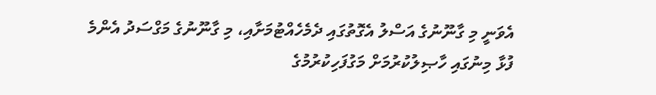އެވަނީ މި ގާނޫނުގެ އަސްލު އެގޮތުގައި ދެމެހެއްޓުމަށާއި، މި ގާނޫނުގެ މަގްސަދު އެންމެ ފުޅާ މިނުގައި ހާޞިލުކުރުމަށް މަގުފަހިކުރުމުގެ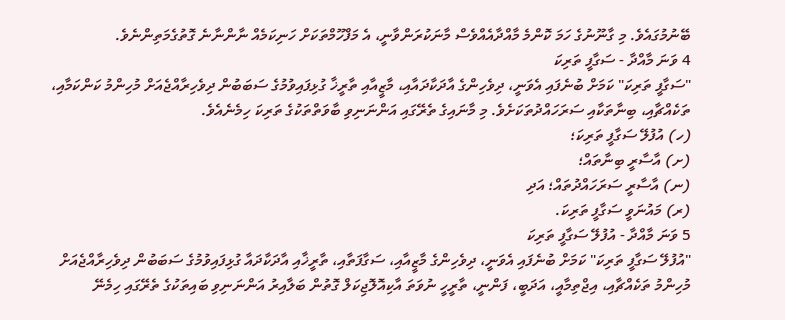ބޭނުމުގައެވެ. މި ގާނޫނުގެ ހަމަ ކޮންމެ މާއްދާއެއްވެސް މާނަކުރަންވާނީ، އެ މަފްހޫމްތަކަށް ހަނިކަމެއް ނާންނާނެ ގޮތުގެމަތިންނެވެ.
4 ވަނަ މާއްދާ - ސަގާފީ ތަރިކަ
"ސަގާފީ ތަރިކަ" ކަމަށް ބުނެފައި އެވަނީ، ދިވެހިންގެ އާދަކާދައާއި، މާޒީއާއި ތާރީޚާ ގުޅިފައިވުމުގެ ސަބަބުން ދިވެހިރާއްޖެއަށް މުހިންމު ކަންކަމާއި، ތަކެއްޗާއި، ބިނާތަކާއި ސަރަހައްދުތަކަށެވެ. މި މާނައިގެ ތެރޭގައި އަންނަނިވި ބާވަތްތަކުގެ ތަރިކަ ހިމެނެއެވެ.
(ހ) އުފުލޭ ސަގާފީ ތަރިކަ؛
(ށ) އާސާރީ ބިނާތައް؛
(ނ) އާސާރީ ސަރަހައްދުތައް؛ އަދި
(ރ) މައުނަވީ ސަގާފީ ތަރިކަ.
5 ވަނަ މާއްދާ - އުފުލޭ ސަގާފީ ތަރިކަ
"އުފުލޭ ސަގާފީ ތަރިކަ" ކަމަށް ބުނެފައި އެވަނީ، ދިވެހިންގެ މާޒީއާއި، ސަގާފަތާއި، ތާރީޚާއި އާދަކާދައާ ގުޅިފައިވުމުގެ ސަބަބުން ދިވެހިރާއްޖެއަށް މުހިންމު ތަކެއްޗާއި، އިޖްތިމާއީ، އަދަބީ، ފަންނީ، ތާރީހީ ނުވަތަ އާކިއޮލޮޖިކަލް ގޮތުން ބަލާއިރު އަންނަނިވި ބައިތަކުގެ ތެރޭގައި ހިމެނޭ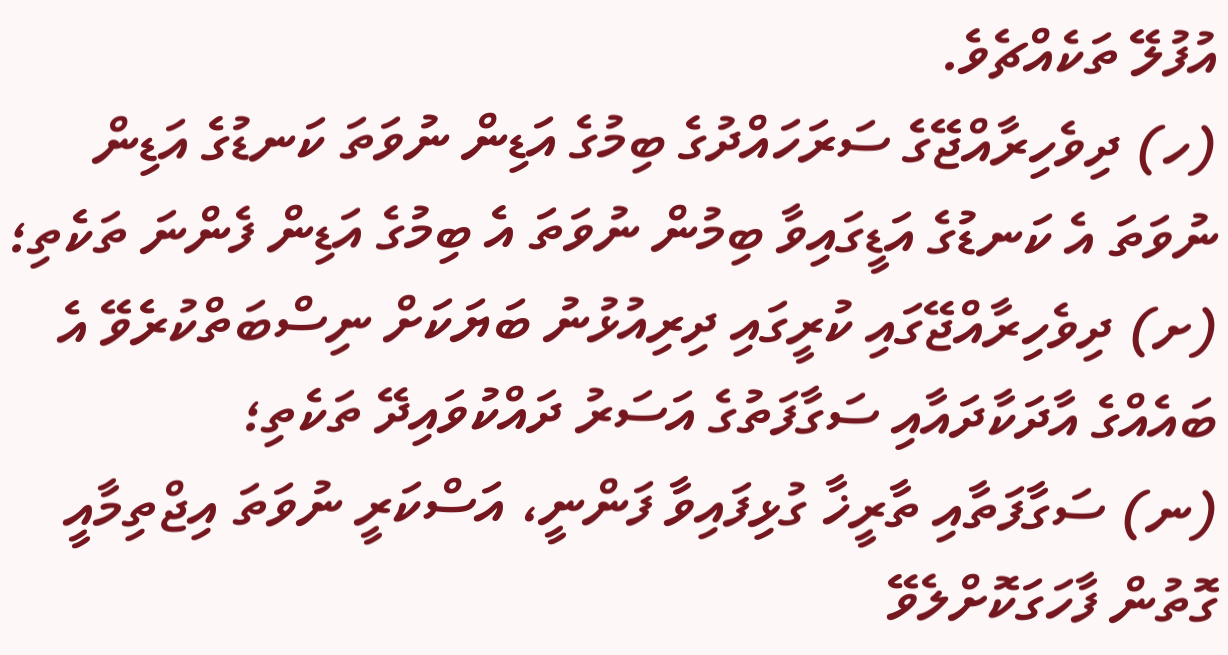އުފުލޭ ތަކެއްޗެވެ.
(ހ) ދިވެހިރާއްޖޭގެ ސަރަހައްދުގެ ބިމުގެ އަޑިން ނުވަތަ ކަނޑުގެ އަޑިން ނުވަތަ އެ ކަނޑުގެ އަޑީގައިވާ ބިމުން ނުވަތަ އެ ބިމުގެ އަޑިން ފެންނަ ތަކެތި؛
(ށ) ދިވެހިރާއްޖޭގައި ކުރީގައި ދިރިއުޅުނު ބަޔަކަށް ނިސްބަތްކުރެވޭ އެ ބައެއްގެ އާދަކާދައާއި ސަގާފަތުގެ އަސަރު ދައްކުވައިދޭ ތަކެތި؛
(ނ) ސަގާފަތާއި ތާރީޚާ ގުޅިފައިވާ ފަންނީ، އަސްކަރީ ނުވަތަ އިޖްތިމާއީ ގޮތުން ފާހަގަކޮށްލެވޭ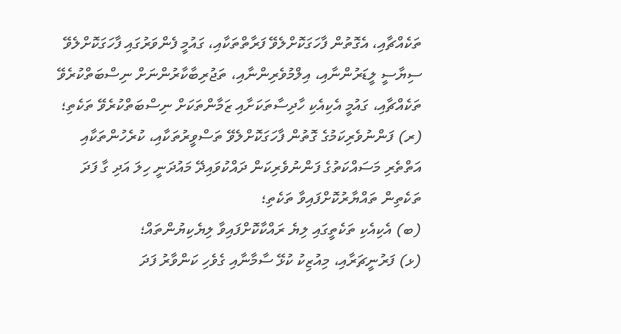ތަކެއްޗާއި، އެގޮތުން ފާހަގަކޮށްލެވޭ ފަރާތްތަކާއި، ގައުމީ ފެންވަރުގައި ފާހަގަކޮށްލެވޭ ސިޔާސީ ލީޑަރުންނާއި، އިލްމުވެރިންނާއި، ތަޖުރިބާކާރުންނަށް ނިސްބަތްކުރެވޭ ތަކެއްޗާއި، ގައުމީ އެކިއެކި ހާދިސާތަކަށާއި ޒަމާންތަކަށް ނިސްބަތްކުރެވޭ ތަކެތި؛
(ރ) ފަންނުވެރިކަމުގެ ގޮތުން ފާހަގަކޮށްލެވޭ ތަސްވީރުތަކާއި، ކުރެހުންތަކާއި އަތްތެރި މަސައްކަތުގެ ފަންނުވެރިކަން ދައްކުވައިދޭ މައުދަނީ ހިލަ އަދި ގާ ފަދަ ތަކެތިން ތައްޔާރުކޮށްފައިވާ ތަކެތި؛
(ބ) އެކިއެކި ތަކެތީގައި ލިޔެ ރައްކާކޮށްފައިވާ ލިޔެކިޔުންތައް؛
(ޅ) ފަރުނީޗަރާއި، މިއުޒިކު ކުޅޭ ސާމާނާއި ގެވެހި ކަންވާރު ފަދަ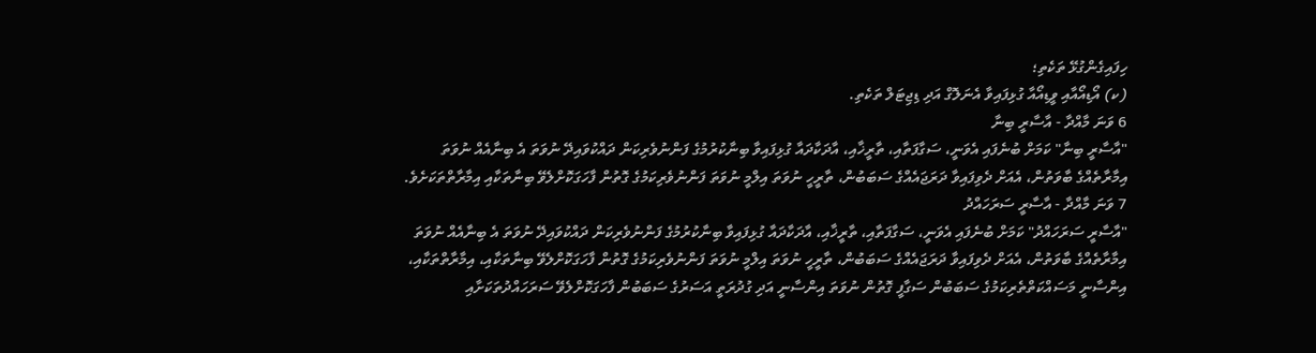ހިފައިގެންގުޅޭ ތަކެތި؛
(ކ) އޯޑިއޯއާއި ވީޑިއޯއާ ގުޅިފައިވާ އެނަލޮގް އަދި ޑިޖިޓަލް ތަކެތި.
6 ވަނަ މާއްދާ - އާސާރީ ބިނާ
"އާސާރީ ބިނާ" ކަމަށް ބުނެފައި އެވަނީ، ސަގާފަތާއި، ތާރީޚާއި، އާދަކާދައާ ގުޅިފައިވާ ބިނާކުރުމުގެ ފަންނުވެރިކަން ދައްކުވައިދޭ ނުވަތަ އެ ބިނާއެއް ނުވަތަ އިމާރާތެއްގެ ބާވަތުން، އެއަށް ދެވިފައިވާ ދަރަޖައެއްގެ ސަބަބުން، ތާރީހީ ނުވަތަ އިލްމީ ނުވަތަ ފަންނުވެރިކަމުގެ ގޮތުން ފާހަގަކޮށްލެވޭ ބިނާތަކާއި އިމާރާތްތަކަށެވެ.
7 ވަނަ މާއްދާ - އާސާރީ ސަރަހައްދު
"އާސާރީ ސަރަހައްދު" ކަމަށް ބުނެފައި އެވަނީ، ސަގާފަތާއި، ތާރީޚާއި، އާދަކާދައާ ގުޅިފައިވާ ބިނާކުރުމުގެ ފަންނުވެރިކަން ދައްކުވައިދޭ ނުވަތަ އެ ބިނާއެއް ނުވަތަ އިމާރާތެއްގެ ބާވަތުން، އެއަށް ދެވިފައިވާ ދަރަޖައެއްގެ ސަބަބުން، ތާރީހީ ނުވަތަ އިލްމީ ނުވަތަ ފަންނުވެރިކަމުގެ ގޮތުން ފާހަގަކޮށްލެވޭ ބިނާތަކާއި، އިމާރާތްތަކާއި، އިންސާނީ މަސައްކަތްތެރިކަމުގެ ސަބަބުން ސަގާފީ ގޮތުން ނުވަތަ އިންސާނީ އަދި ގުދުރަތީ އަސަރުގެ ސަބަބުން ފާހަގަކޮށްލެވޭ ސަރަހައްދުތަކަށާއި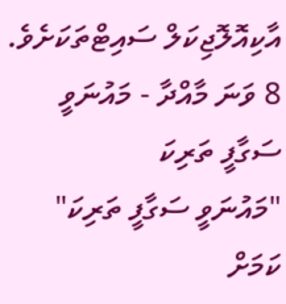އާކިއޮލޮޖިކަލް ސައިޓްތަކަށެވެ.
8 ވަނަ މާއްދާ - މައުނަވީ ސަގާފީ ތަރިކަ
"މައުނަވީ ސަގާފީ ތަރިކަ" ކަމަށް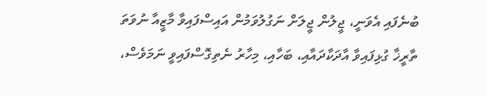ބުނެފައި އެވަނީ، ޖީލުން ޖީލަށް ނަގުލުވަމުން އައިސްފައިވާ މާޒީއާ ނުވަތަ ތާރީޚާ ގުޅިފައިވާ އާދަކާދައާއި، ބަހާއި، މިހާރު ނެތިގޮސްފައިވީ ނަމަވެސް،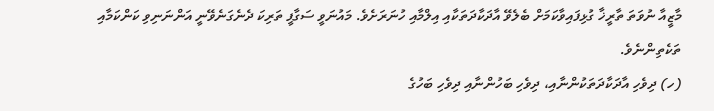މާޒީއާ ނުވަތަ ތާރީޚާ ގުޅިފައިވާކަމަށް ބެލެވޭ އާދަކާދަތަކާއި އިލްމާއި ހުނަރަށެވެ. މައުނަވީ ސަގާފީ ތަރިކަ ދެނެގަނެވޭނީ އަންނަނިވި ކަންކަމާއި ތަކެތިންނެވެ.
(ހ) ދިވެހި އާދަކާދަތަކުންނާއި، ދިވެހި ބަހުންނާއި ދިވެހި ބަހުގެ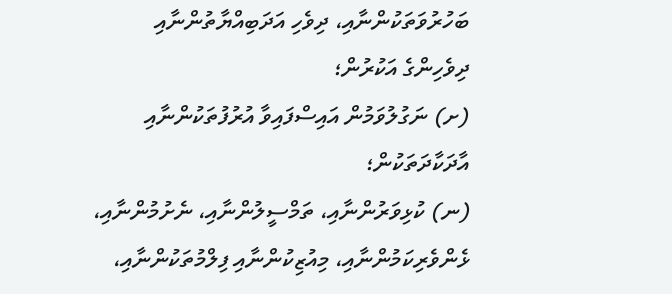ބަހުރުވަތަކުންނާއި، ދިވެހި އަދަބިއްޔާތުންނާއި ދިވެހިންގެ އަކުރުން؛
(ށ) ނަގުލުވަމުން އައިސްފައިވާ އުރުފުތަކުންނާއި އާދަކާދަތަކުން؛
(ނ) ކުޅިވަރުންނާއި، ތަމްސީލުންނާއި، ނެށުމުންނާއި، ޅެންވެރިކަމުންނާއި، މިއުޒިކުންނާއި ފިލްމުތަކުންނާއި،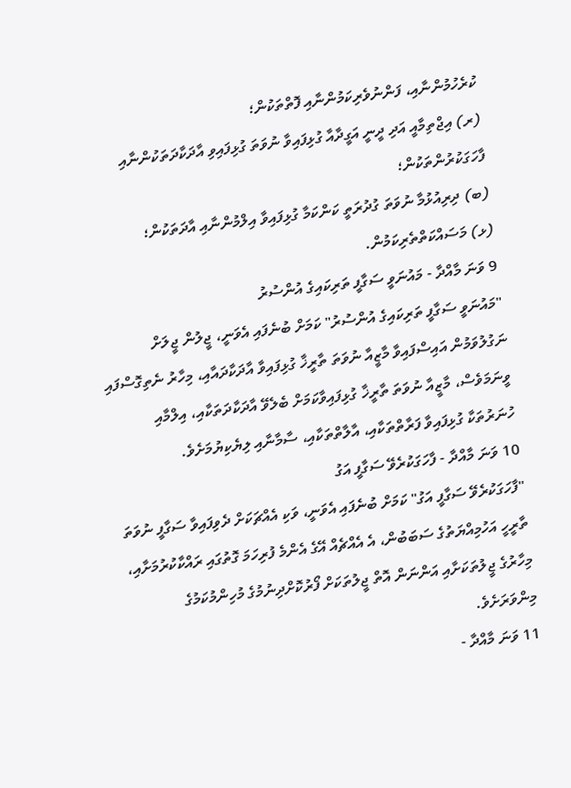ކުރެހުމުންނާއި، ފަންނުވެރިކަމުންނާއި ފޮތްތަކުން؛
(ރ) އިޖްތިމާއީ އަދި ދީނީ އަގީދާއާ ގުޅިފައިވާ ނުވަތަ ގުޅިފައިވި އާދަކާދަތަކުންނާއި ފާހަގަކުރުންތަކުން؛
(ބ) ދިރިއުޅުމާ ނުވަތަ ގުދުރަތީ ކަންކަމާ ގުޅިފައިވާ އިލްމުންނާއި އާދަތަކުން؛
(ޅ) މަސައްކަތްތެރިކަމުން.
9 ވަނަ މާއްދާ - މައުނަވީ ސަގާފީ ތަރިކައިގެ އުންސުރު
"މައުނަވީ ސަގާފީ ތަރިކައިގެ އުންސުރު" ކަމަށް ބުނެފައި އެވަނީ، ޖީލުން ޖީލަށް ނަގުލުވަމުން އައިސްފައިވާ މާޒީއާ ނުވަތަ ތާރީޚާ ގުޅިފައިވާ އާދަކާދައާއި، މިހާރު ނެތިގޮސްފައި ވީނަމަވެސް، މާޒީއާ ނުވަތަ ތާރީޚާ ގުޅިފައިވާކަމަށް ބެލެވޭ އާދަކާދަތަކާއި، އިލްމާއި ހުނަރުތަކާ ގުޅިފައިވާ ފަރާތްތަކާއި، އާލާތްތަކާއި، ސާމާނާއި ލިޔެކިޔުމަށެވެ.
10 ވަނަ މާއްދާ - ފާހަގަކުރެވޭ ސަގާފީ އަގު
"ފާހަގަކުރެވޭ ސަގާފީ އަގު" ކަމަށް ބުނެފައި އެވަނީ، ވަކި އެއްޗަކަށް ދެވިފައިވާ ސަގާފީ ނުވަތަ ތާރީހީ އަހުމިއްޔަތުގެ ސަބަބުން، އެ އެއްޗެއް އޭގެ އެންމެ ފުރިހަމަ ގޮތުގައި ރައްކާކުރުމަށާއި، މިހާރުގެ ޖީލުތަކަށާއި އަންނަން އޮތް ޖީލުތަކަށް ފޯރުކޮށްދިނުމުގެ މުހިންމުކަމުގެ މިންވަރަށެވެ.
11 ވަނަ މާއްދާ -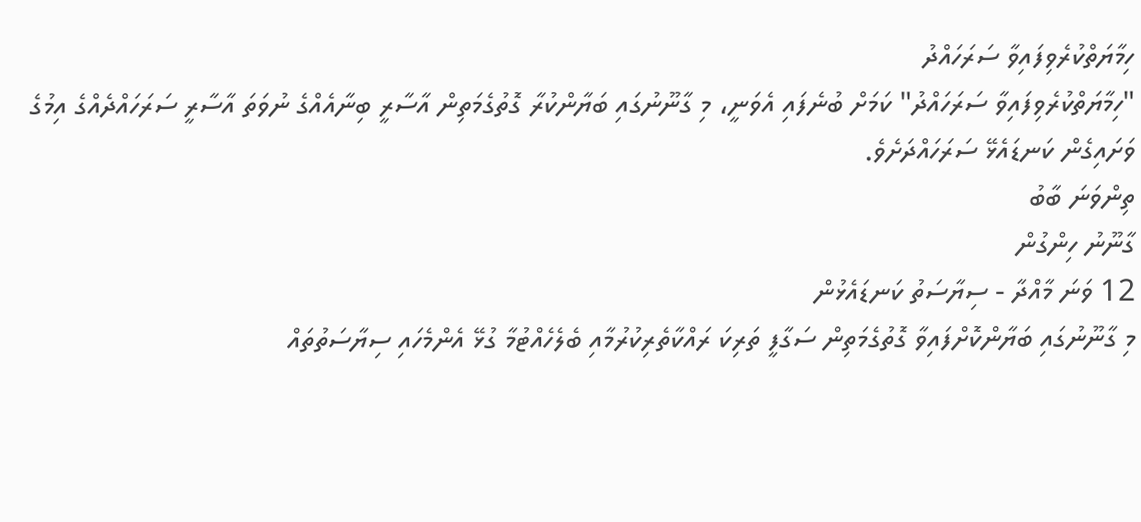ހިމާޔަތްކުރެވިފައިވާ ސަރަހައްދު
"ހިމާޔަތްކުރެވިފައިވާ ސަރަހައްދު" ކަމަށް ބުނެފައި އެވަނީ، މި ގާނޫނުގައި ބަޔާންކުރާ ގޮތުގެމަތިން އާސާރީ ބިނާއެއްގެ ނުވަތަ އާސާރީ ސަރަހައްދެއްގެ އިމުގެ ވަށައިގެން ކަނޑައެޅޭ ސަރަހައްދަށެވެ.
ތިންވަނަ ބާބު
ގާނޫނު ހިންގުން
12 ވަނަ މާއްދާ - ސިޔާސަތު ކަނޑައެޅުން
މި ގާނޫނުގައި ބަޔާންކޮށްފައިވާ ގޮތުގެމަތިން ސަގާފީ ތަރިކަ ރައްކާތެރިކުރުމާއި ބެލެހެއްޓުމާ ގުޅޭ އެންމެހައި ސިޔާސަތުތައް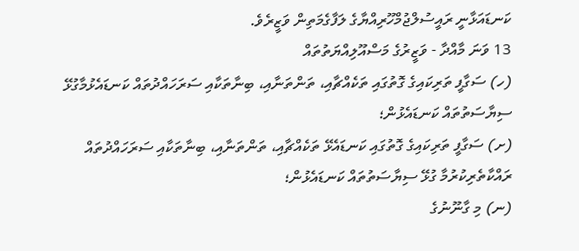ކަނޑައަޅާނީ ރައީސުލްޖުމްހޫރިއްޔާގެ ލަފާގެމަތިން ވަޒީރެވެ.
13 ވަނަ މާއްދާ - ވަޒީރުގެ މަސްއޫލިއްޔަތުތައް
(ހ) ސަގާފީ ތަރިކައިގެ ގޮތުގައި ތަކެއްޗާއި، ތަންތަނާއި، ބިނާތަކާއި ސަރަހައްދުތައް ކަނޑައެޅުމާގުޅޭ ސިޔާސަތުތައް ކަނޑައެޅުން؛
(ށ) ސަގާފީ ތަރިކައިގެ ގޮތުގައި ކަނޑައެޅޭ ތަކެއްޗާއި، ތަންތަނާއި، ބިނާތަކާއި ސަރަހައްދުތައް ރައްކާތެރިކުރުމާ ގުޅޭ ސިޔާސަތުތައް ކަނޑައެޅުން؛
(ނ) މި ގާނޫނުގެ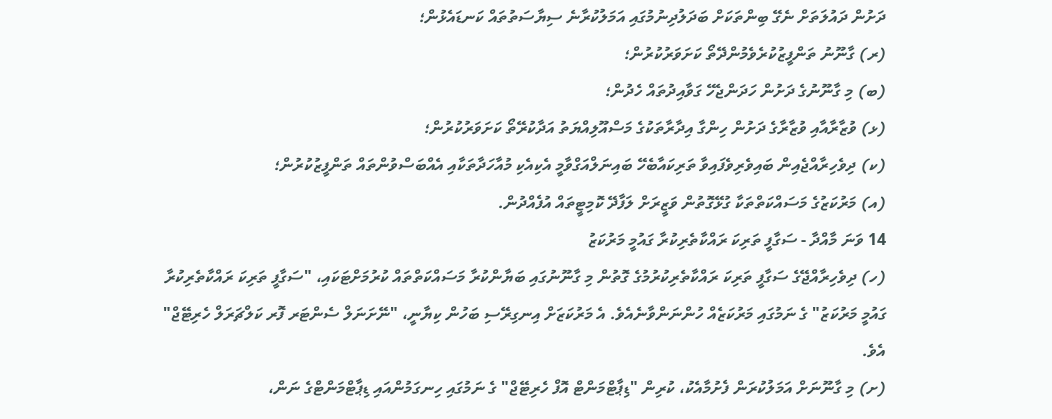ދަށުން ދައުލަތަށް ނެގޭ ބިންތަކަށް ބަދަލުދިނުމުގައި އަމަލުކުރާނެ ސިޔާސަތުތައް ކަނޑައެޅުން؛
(ރ) ގާނޫނު ތަންފީޒުކުރެވެމުންދޭތޯ ކަށަވަރުކުރުން؛
(ބ) މި ގާނޫނުގެ ދަށުން ހަދަންޖެހޭ ގަވާއިދުތައް ހެދުން؛
(ޅ) ވުޒާރާއާއި ވުޒާރާގެ ދަށުން ހިންގާ އިދާރާތަކުގެ މަސްއޫލިއްޔަތު އަދާކުރޭތޯ ކަށަވަރުކުރުން؛
(ކ) ދިވެހިރާއްޖެއިން ބައިވެރިވެފައިވާ ތަރިކައާބެހޭ ބައިނަލްއަގްވާމީ އެކިއެކި މުއާހަދާތަކާއި އެއްބަސްވުންތައް ތަންފީޒުކުރުން؛
(އ) މަރުކަޒުގެ މަސައްކަތްތަކާ ގުޅޭގޮތުން ވަޒީރަށް ލަފާދޭ ކޮމިޓީތައް އުފެއްދުން.
14 ވަނަ މާއްދާ - ސަގާފީ ތަރިކަ ރައްކާތެރިކުރާ ގައުމީ މަރުކަޒު
(ހ) ދިވެހިރާއްޖޭގެ ސަގާފީ ތަރިކަ ރައްކާތެރިކުރުމުގެ ގޮތުން މި ގާނޫނުގައި ބަޔާންކުރާ މަސައްކަތްތައް ކުރުމަށްޓަކައި، "ސަގާފީ ތަރިކަ ރައްކާތެރިކުރާ ގައުމީ މަރުކަޒު" ގެ ނަމުގައި މަރުކަޒެއް ހުންނަންވާނެއެވެ. އެ މަރުކަޒަށް އިނގިރޭސި ބަހުން ކިޔާނީ، "ނޭށަނަލް ސެންޓަރ ފޮރ ކަލްޗަރަލް ހެރިޓޭޖް" އެވެ.
(ށ) މި ގާނޫނަށް އަމަލުކުރަން ފެށުމާއެކު، ކުރިން "ޑިޕާޓްމަންޓް އޮފް ހެރިޓޭޖް" ގެ ނަމުގައި ހިނގަމުންއައި ޑިޕާޓްމަންޓްގެ ނަން،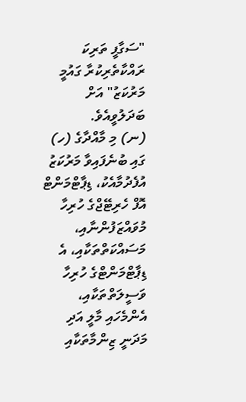"ސަގާފީ ތަރިކަ ރައްކާތެރިކުރާ ގައުމީ މަރުކަޒު" އަށް ބަދަލުވީއެވެ.
(ނ) މި މާއްދާގެ (ހ) ގައި ބުނެފައިވާ މަރުކަޒު އުފެދުމާއެކު، ޑިޕާޓްމަންޓް އޮފް ހެރިޓޭޖްގެ ހުރިހާ މުވައްޒަފުންނާއި، މަސައްކަތްތަކާއި، އެ ޑިޕާޓްމަންޓްގެ ހުރިހާ ވަސީލަތްތަކާއި، އެންމެހައި މާލީ އަދި މަދަނީ ޒިންމާތަކާއި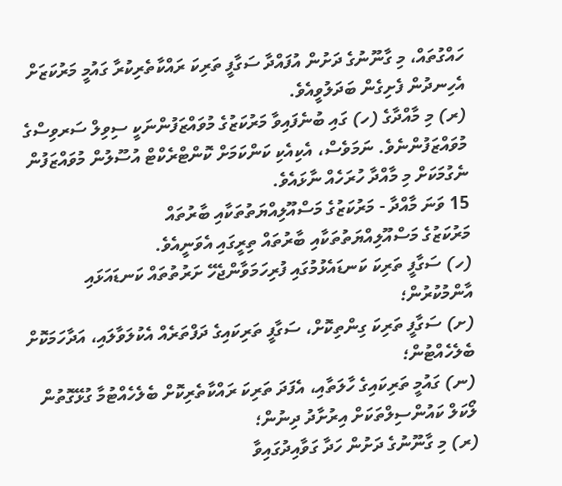ހައްގުތައް، މި ގާނޫނުގެ ދަށުން އުފައްދާ ސަގާފީ ތަރިކަ ރައްކާތެރިކުރާ ގައުމީ މަރުކަޒަށް އެހިނދުން ފެށިގެން ބަދަލުވީއެވެ.
(ރ) މި މާއްދާގެ (ހ) ގައި ބުނެފައިވާ މަރުކަޒުގެ މުވައްޒަފުންނަކީ ސިވިލް ސަރވިސްގެ މުވައްޒަފުންނެވެ. ނަމަވެސް، އެކިއެކި ކަންކަމަށް ކޮންޓްރެކްޓް އުސޫލުން މުވައްޒަފުން ނެގުމަކަށް މި މާއްދާ ހުރަހެއް ނާޅައެވެ.
15 ވަނަ މާއްދާ - މަރުކަޒުގެ މަސްއޫލިއްޔަތުތަކާއި ބާރުތައް
މަރުކަޒުގެ މަސްއޫލިއްޔަތުތަކާއި ބާރުތައް ތިރީގައި އެވަނީއެވެ.
(ހ) ސަގާފީ ތަރިކަ ކަނޑައެޅުމުގައި ފުރިހަމަވާންޖެހޭ ށަރުތުތައް ކަނޑައަޅައި އާންމުކުރުން؛
(ށ) ސަގާފީ ތަރިކަ ގިންތިކޮށް، ސަގާފީ ތަރިކައިގެ ދަފްތަރެއް އެކުލަވާލައި، އަދާހަމަކޮށް ބެލެހެއްޓުން؛
(ނ) ގައުމީ ތަރިކައިގެ ހާލަތާއި، އެފަދަ ތަރިކަ ރައްކާތެރިކޮށް ބެލެހެއްޓުމާ ގުޅޭގޮތުން ލޯކަލް ކައުންސިލްތަކަށް އިރުށާދު ދިނުން؛
(ރ) މި ގާނޫނުގެ ދަށުން ހަދާ ގަވާއިދުގައިވާ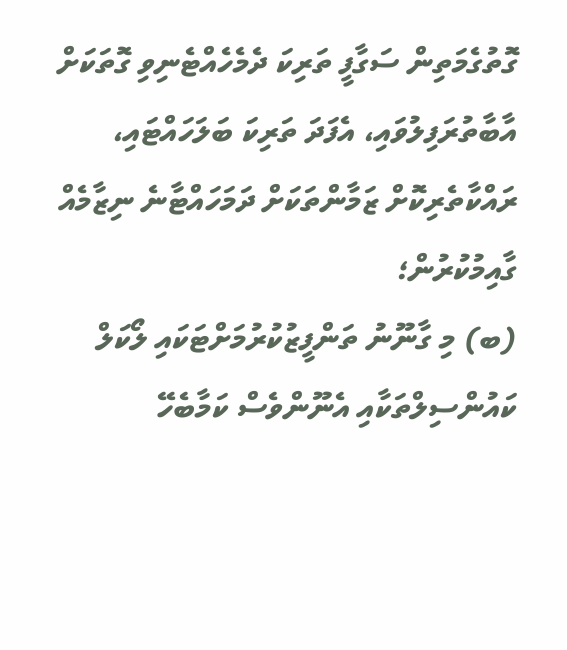ގޮތުގެމަތިން ސަގާފީ ތަރިކަ ދެމެހެއްޓެނިވި ގޮތަކަށް އާބާތުރަފިލުވައި، އެފަދަ ތަރިކަ ބަލަހައްޓައި، ރައްކާތެރިކޮށް ޒަމާންތަކަށް ދަމަހައްޓާނެ ނިޒާމެއް ގާއިމުކުރުން؛
(ބ) މި ގާނޫނު ތަންފީޒުކުރުމަށްޓަކައި ލޯކަލް ކައުންސިލްތަކާއި އެނޫންވެސް ކަމާބެހޭ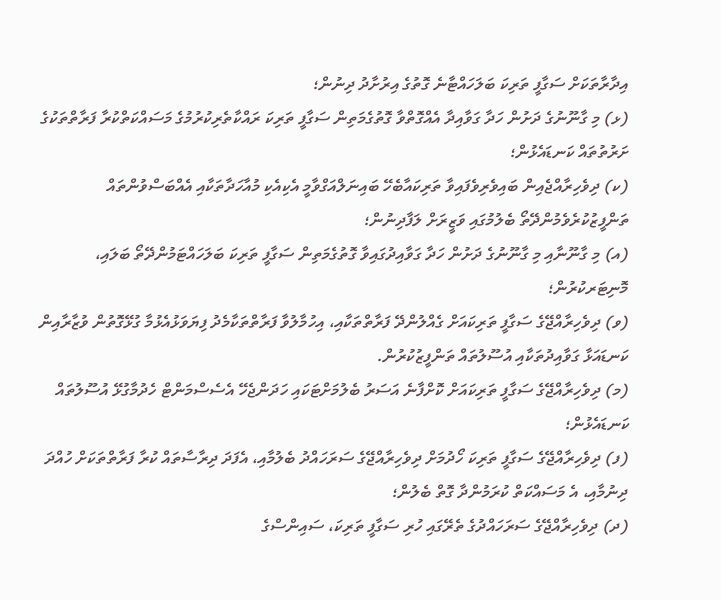އިދާރާތަކަށް ސަގާފީ ތަރިކަ ބަލަހައްޓާނެ ގޮތުގެ އިރުށާދު ދިނުން؛
(ޅ) މި ގާނޫނުގެ ދަށުން ހަދާ ގަވާއިދާ އެއްގޮތްވާ ގޮތުގެމަތިން ސަގާފީ ތަރިކަ ރައްކާތެރިކުރުމުގެ މަސައްކަތްކުރާ ފަރާތްތަކުގެ ށަރުތުތައް ކަނޑައެޅުން؛
(ކ) ދިވެހިރާއްޖެއިން ބައިވެރިވެފައިވާ ތަރިކައާބެހޭ ބައިނަލްއަގްވާމީ އެކިއެކި މުއާހަދާތަކާއި އެއްބަސްވުންތައް ތަންފީޒުކުރެވެމުންދޭތޯ ބެލުމުގައި ވަޒީރަށް ލަފާދިނުން؛
(އ) މި ގާނޫނާއި މި ގާނޫނުގެ ދަށުން ހަދާ ގަވާއިދުގައިވާ ގޮތުގެމަތިން ސަގާފީ ތަރިކަ ބަލަހައްޓަމުންދޭތޯ ބަލައި، މޮނިޓަރކުރުން؛
(ވ) ދިވެހިރާއްޖޭގެ ސަގާފީ ތަރިކައަށް ގެއްލުންދޭ ފަރާތްތަކާއި، އިހުމާލުވާ ފަރާތްތަކާމެދު ފިޔަވަޅުއެޅުމާ ގުޅޭގޮތުން ވުޒާރާއިން ކަނޑައަޅާ ގަވާއިދުތަކާއި އުސޫލުތައް ތަންފީޒުކުރުން.
(މ) ދިވެހިރާއްޖޭގެ ސަގާފީ ތަރިކައަށް ކޮށްފާނެ އަސަރު ބެލުމަށްޓަކައި ހަދަންޖެހޭ އެސެސްމަންޓް ހެދުމާގުޅޭ އުސޫލުތައް ކަނޑައެޅުން؛
(ފ) ދިވެހިރާއްޖޭގެ ސަގާފީ ތަރިކަ ހޯދުމަށް ދިވެހިރާއްޖޭގެ ސަރަހައްދު ބެލުމާއި، އެފަދަ ދިރާސާތައް ކުރާ ފަރާތްތަކަށް ހުއްދަ ދިނުމާއި، އެ މަސައްކަތް ކުރަމުންދާ ގޮތް ބެލުން؛
(ދ) ދިވެހިރާއްޖޭގެ ސަރަހައްދުގެ ތެރޭގައި ހުރި ސަގާފީ ތަރިކަ، ސައިންސްގެ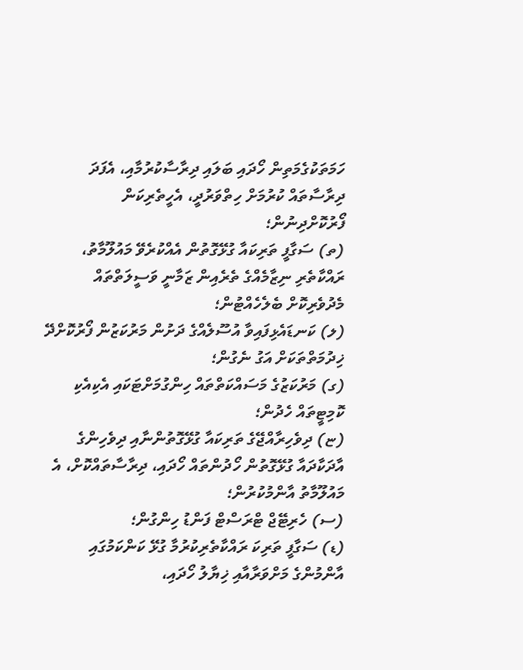ހަމަތަކުގެމަތިން ހޯދައި ބަލައި ދިރާސާކުރުމާއި، އެފަދަ ދިރާސާތައް ކުރުމަށް ހިތްވަރުދީ، އެހީތެރިކަން ފޯރުކޮށްދިނުން؛
(ތ) ސަގާފީ ތަރިކައާ ގުޅޭގޮތުން އެއްކުރެވޭ މައުލޫމާތު، ރައްކާތެރި ނިޒާމެއްގެ ތެރެއިން ޒަމާނީ ވަސީލަތްތައް މެދުވެރިކޮށް ބެލެހެއްޓުން؛
(ލ) ކަނޑައެޅިފައިވާ އުސޫލެއްގެ ދަށުން މަރުކަޒުން ފޯރުކޮށްދޭ ޚިދުމަތްތަކަށް އަގު ނެގުން؛
(ގ) މަރުކަޒުގެ މަސައްކަތްތައް ހިންގުމަށްޓަކައި އެކިއެކި ކޮމިޓީތައް ހެދުން؛
(ޏ) ދިވެހިރާއްޖޭގެ ތަރިކައާ ގުޅޭގޮތުންނާއި ދިވެހިންގެ އާދަކާދައާ ގުޅޭގޮތުން ހޯދުންތައް ހޯދައި، ދިރާސާތައްކޮށް، އެ މައުލޫމާތު އާންމުކުރުން؛
(ސ) ހެރިޓޭޖް ޓްރަސްޓް ފަންޑު ހިންގުން؛
(ޑ) ސަގާފީ ތަރިކަ ރައްކާތެރިކުރުމާ ގުޅޭ ކަންކަމުގައި އާންމުންގެ މަށްވަރާއާއި ޚިޔާލު ހޯދައި،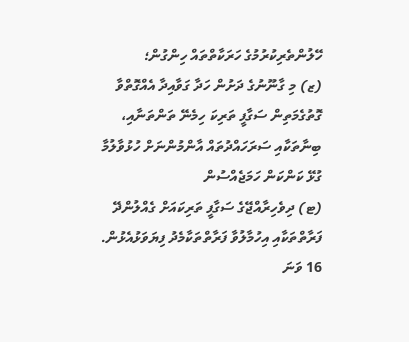ހޭލުންތެރިކުރުމުގެ ހަރަކާތްތައް ހިންގުން؛
(ޒ) މި ގާނޫނުގެ ދަށުން ހަދާ ގަވާއިދާ އެއްގޮތްވާ ގޮތުގެމަތިން ސަގާފީ ތަރިކަ ހިމެނޭ ތަންތަނާއި، ބިނާތަކާއި ސަރަހައްދުތައް އާންމުންނަށް ހުޅުވާލުމާ ގުޅޭ ކަންކަން ހަމަޖެއްސުން
(ޓ) ދިވެހިރާއްޖޭގެ ސަގާފީ ތަރިކައަށް ގެއްލުންދޭ ފަރާތްތަކާއި އިހުމާލުވާ ފަރާތްތަކާމެދު ފިޔަވަޅުއެޅުން.
16 ވަނަ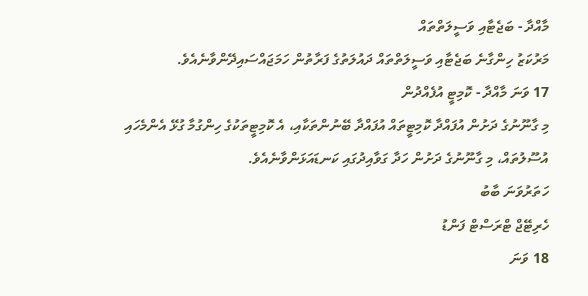މާއްދާ - ބަޖެޓާއި ވަސީލަތްތައް
މަރުކަޒު ހިންގާނެ ބަޖެޓާއި ވަސީލަތްތައް ދައުލަތުގެ ފަރާތުން ހަމަޖައްސައިދޭންވާނެއެވެ.
17 ވަނަ މާއްދާ - ކޮމިޓީ އުފެއްދުން
މި ގާނޫނުގެ ދަށުން އުފައްދާ ކޮމިޓީތައް އުފައްދާ ބޭނުންތަކާއި، އެ ކޮމިޓީތަކުގެ ހިންގުމާ ގުޅޭ އެންމެހައި އުސޫލުތައް، މި ގާނޫނުގެ ދަށުން ހަދާ ގަވާއިދުގައި ކަނޑައަޅަންވާނެއެވެ.
ހަތަރުވަނަ ބާބު
ހެރިޓޭޖް ޓްރަސްޓް ފަންޑު
18 ވަނަ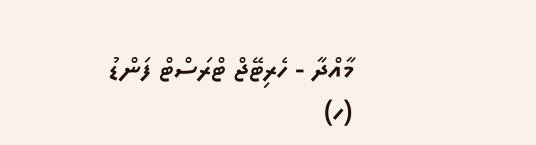މާއްދާ - ހެރިޓޭޖް ޓްރަސްޓް ފަންޑު
(ހ)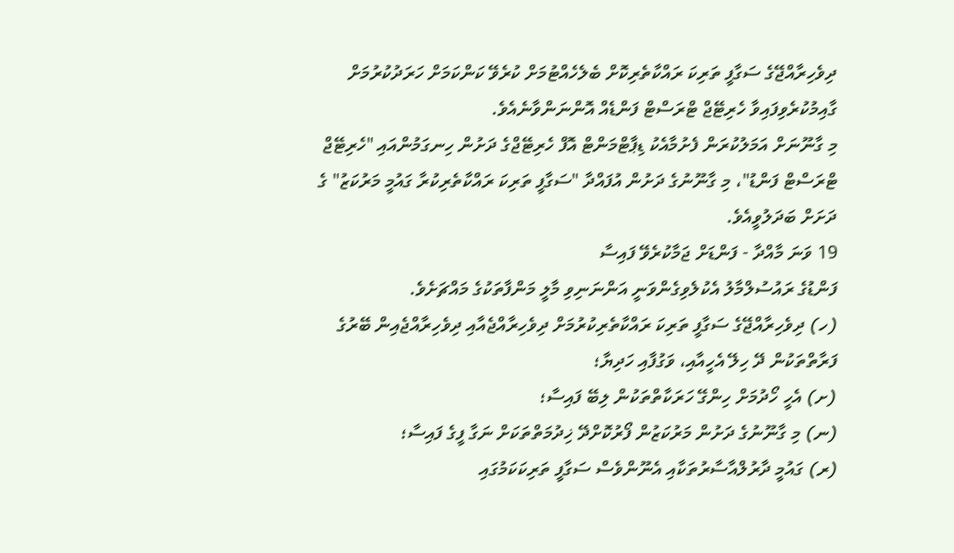ދިވެހިރާއްޖޭގެ ސަގާފީ ތަރިކަ ރައްކާތެރިކޮށް ބެލެހެއްޓުމަށް ކުރެވޭ ކަންކަމަށް ހަރަދުކުރުމަށް ގާއިމުކުރެވިފައިވާ ހެރިޓޭޖް ޓްރަސްޓް ފަންޑެއް އޮންނަންވާނެއެވެ.
މި ގާނޫނަށް އަމަލުކުރަން ފެށުމާއެކު ޑިޕާޓްމަންޓް އޮފް ހެރިޓޭޖްގެ ދަށުން ހިނގަމުންއައި "ހެރިޓޭޖް ޓްރަސްޓް ފަންޑު"، މި ގާނޫނުގެ ދަށުން އުފައްދާ "ސަގާފީ ތަރިކަ ރައްކާތެރިކުރާ ގައުމީ މަރުކަޒު" ގެ ދަށަށް ބަދަލުވީއެވެ.
19 ވަނަ މާއްދާ - ފަންޑަށް ޖަމާކުރެވޭ ފައިސާ
ފަންޑުގެ ރައުސުލްމާލު އެކުލެވިގެންވަނީ އަންނަނިވި މާލީ މަންފާތަކުގެ މައްޗަށެވެ.
(ހ) ދިވެހިރާއްޖޭގެ ސަގާފީ ތަރިކަ ރައްކާތެރިކުރުމަށް ދިވެހިރާއްޖެއާއި ދިވެހިރާއްޖެއިން ބޭރުގެ ފަރާތްތަކުން ދޭ ހިލޭ އެހީއާއި، ވަގުފާއި ހަދިޔާ؛
(ށ) އެހީ ހޯދުމަށް ހިންގޭ ހަރަކާތްތަކުން ލިބޭ ފައިސާ؛
(ނ) މި ގާނޫނުގެ ދަށުން މަރުކަޒުން ފޯރުކޮށްދޭ ޚިދުމަތްތަކަށް ނަގާ ފީގެ ފައިސާ؛
(ރ) ގައުމީ ދާރުލްއާސާރުތަކާއި އެނޫންވެސް ސަގާފީ ތަރިކަކަމުގައި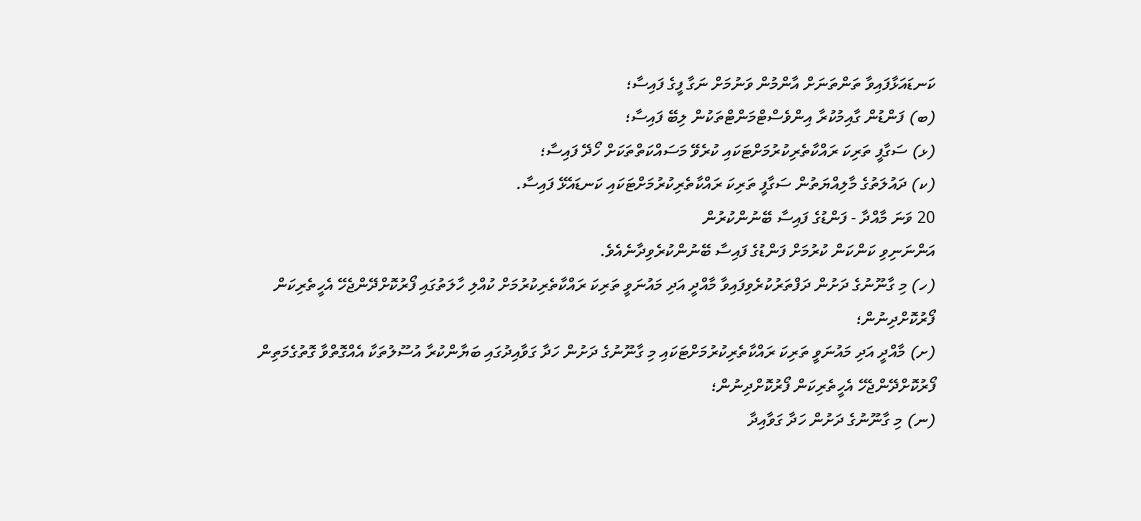ކަނޑައަޅާފައިވާ ތަންތަނަށް އާންމުން ވަނުމަށް ނަގާ ފީގެ ފައިސާ؛
(ބ) ފަންޑުން ގާއިމުކުރާ އިންވެސްޓްމަންޓްތަކުން ލިބޭ ފައިސާ؛
(ޅ) ސަގާފީ ތަރިކަ ރައްކާތެރިކުރުމަށްޓަކައި ކުރެވޭ މަސައްކަތްތަކަށް ހޯދޭ ފައިސާ؛
(ކ) ދައުލަތުގެ މާލިއްޔަތުން ސަގާފީ ތަރިކަ ރައްކާތެރިކުރުމަށްޓަކައި ކަނޑައެޅޭ ފައިސާ.
20 ވަނަ މާއްދާ - ފަންޑުގެ ފައިސާ ބޭނުންކުރުން
އަންނަނިވި ކަންކަން ކުރުމަށް ފަންޑުގެ ފައިސާ ބޭނުންކުރެވިދާނެއެވެ.
(ހ) މި ގާނޫނުގެ ދަށުން ދަފްތަރުކުރެވިފައިވާ މާއްދީ އަދި މައުނަވީ ތަރިކަ ރައްކާތެރިކުރުމަށް ކުއްލި ހާލަތުގައި ފޯރުކޮށްދޭންޖެހޭ އެހީތެރިކަން ފޯރުކޮށްދިނުން؛
(ށ) މާއްދީ އަދި މައުނަވީ ތަރިކަ ރައްކާތެރިކުރުމަށްޓަކައި މި ގާނޫނުގެ ދަށުން ހަދާ ގަވާއިދުގައި ބަޔާންކުރާ އުސޫލުތަކާ އެއްގޮތްވާ ގޮތުގެމަތިން ފޯރުކޮށްދޭންޖެހޭ އެހީތެރިކަން ފޯރުކޮށްދިނުން؛
(ނ) މި ގާނޫނުގެ ދަށުން ހަދާ ގަވާއިދާ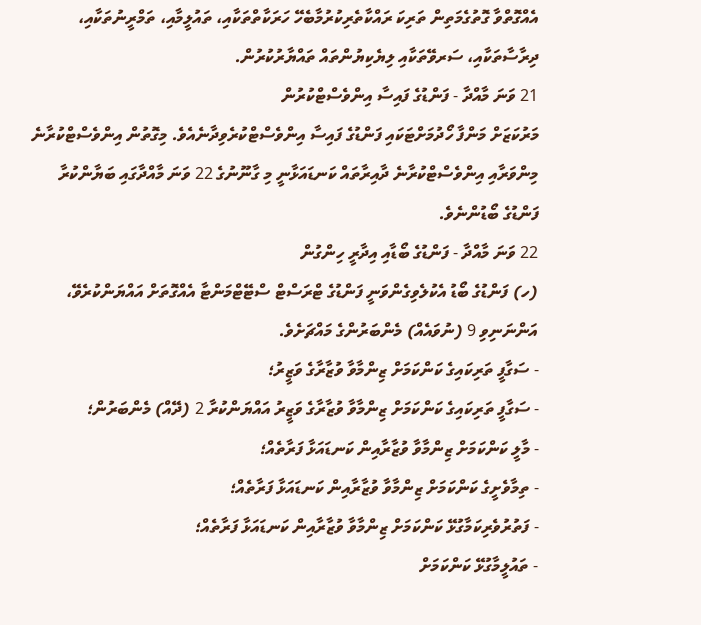އެއްގޮތްވާ ގޮތުގެމަތިން ތަރިކަ ރައްކާތެރިކުރުމާބެހޭ ހަރަކާތްތަކާއި، ތައުލީމާއި، ތަމްރީނުތަކާއި، ދިރާސާތަކާއި، ސަރވޭތަކާއި ލިޔެކިޔުންތައް ތައްޔާރުކުރުން.
21 ވަނަ މާއްދާ - ފަންޑުގެ ފައިސާ އިންވެސްޓްކުރުން
މަރުކަޒަށް މަންފާ ހޯދުމަށްޓަކައި ފަންޑުގެ ފައިސާ އިންވެސްޓްކުރެވިދާނެއެވެ. މިގޮތުން އިންވެސްޓްކުރާނެ މިންވަރާއި އިންވެސްޓްކުރާނެ ދާއިރާތައް ކަނޑައަޅާނީ މި ގާނޫނުގެ 22 ވަނަ މާއްދާގައި ބަޔާންކުރާ ފަންޑުގެ ބޯޑުންނެވެ.
22 ވަނަ މާއްދާ - ފަންޑުގެ ބޯޑާއި އިދާރީ ހިންގުން
(ހ) ފަންޑުގެ ބޯޑު އެކުލެވިގެންވަނީ ފަންޑުގެ ޓްރަސްޓް ސްޓޭޓްމަންޓާ އެއްގޮތަށް އައްޔަންކުރެވޭ، އަންނަނިވި 9 (ނުވައެއް) މެންބަރުންގެ މައްޗަށެވެ.
- ސަގާފީ ތަރިކައިގެ ކަންކަމަށް ޒިންމާވާ ވުޒާރާގެ ވަޒީރު؛
- ސަގާފީ ތަރިކައިގެ ކަންކަމަށް ޒިންމާވާ ވުޒާރާގެ ވަޒީރު އައްޔަންކުރާ 2 (ދޭއް) މެންބަރުން؛
- މާލީ ކަންކަމަށް ޒިންމާވާ ވުޒާރާއިން ކަނޑައަޅާ ފަރާތެއް؛
- ތިމާވެށީގެ ކަންކަމަށް ޒިންމާވާ ވުޒާރާއިން ކަނޑައަޅާ ފަރާތެއް؛
- ފަތުރުވެރިކަމާގުޅޭ ކަންކަމަށް ޒިންމާވާ ވުޒާރާއިން ކަނޑައަޅާ ފަރާތެއް؛
- ތައުލީމާގުޅޭ ކަންކަމަށް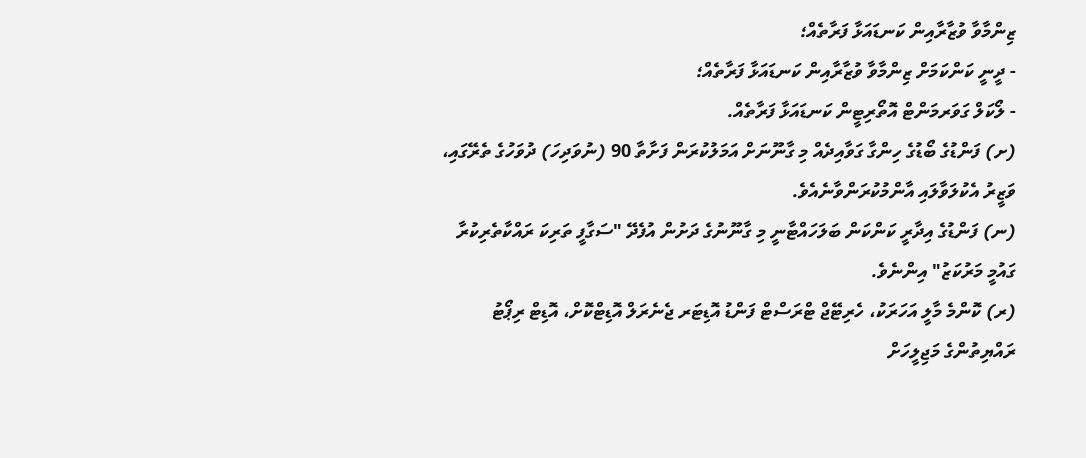ޒިންމާވާ ވުޒާރާއިން ކަނޑައަޅާ ފަރާތެއް؛
- ދީނީ ކަންކަމަށް ޒިންމާވާ ވުޒާރާއިން ކަނޑައަޅާ ފަރާތެއް؛
- ލޯކަލް ގަވަރމަންޓް އޮތޯރިޓީން ކަނޑައަޅާ ފަރާތެއް.
(ށ) ފަންޑުގެ ބޯޑުގެ ހިންގާ ގަވާއިދެއް މި ގާނޫނަށް އަމަލުކުރަން ފަށާތާ 90 (ނުވަދިހަ) ދުވަހުގެ ތެރޭގައި، ވަޒީރު އެކުލަވާލައި އާންމުކުރަންވާނެއެވެ.
(ނ) ފަންޑުގެ އިދާރީ ކަންކަން ބަލަހައްޓާނީ މި ގާނޫނުގެ ދަށުން އުފެދޭ "ސަގާފީ ތަރިކަ ރައްކާތެރިކުރާ ގައުމީ މަރުކަޒު" އިންނެވެ.
(ރ) ކޮންމެ މާލީ އަހަރަކު، ހެރިޓޭޖް ޓްރަސްޓް ފަންޑު އޮޑިޓަރ ޖެނެރަލް އޮޑިޓްކޮށް، އޮޑިޓް ރިޕޯޓު ރައްޔިތުންގެ މަޖިލީހަށް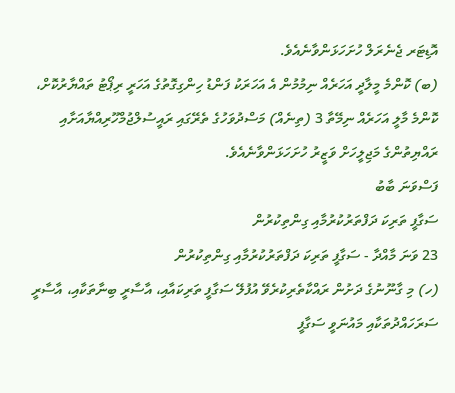އޮޑިޓަރ ޖެނެރަލް ހުށަހަޅަންވާނެއެވެ.
(ބ) ކޮންމެ މީލާދީ އަހަރެއް ނިމުމުން އެ އަހަރަކު ފަންޑު ހިންގިގޮތުގެ އަހަރީ ރިޕޯޓު ތައްޔާރުކޮށް، ކޮންމެ މާލީ އަހަރެއް ނިމޭތާ 3 (ތިނެއް) މަސްދުވަހުގެ ތެރޭގައި ރައީސުލްޖުމްހޫރިއްޔާއަށާއި ރައްޔިތުންގެ މަޖިލީހަށް ވަޒީރު ހުށަހަޅަންވާނެއެވެ.
ފަސްވަނަ ބާބު
ސަގާފީ ތަރިކަ ދަފްތަރުކުރުމާއި ގިންތިކުރުން
23 ވަނަ މާއްދާ - ސަގާފީ ތަރިކަ ދަފްތަރުކުރުމާއި ގިންތިކުރުން
(ހ) މި ގާނޫނުގެ ދަށުން ރައްކާތެރިކުރެވޭ އުފުލޭ ސަގާފީ ތަރިކައާއި، އާސާރީ ބިނާތަކާއި، އާސާރީ ސަރަހައްދުތަކާއި މައުނަވީ ސަގާފީ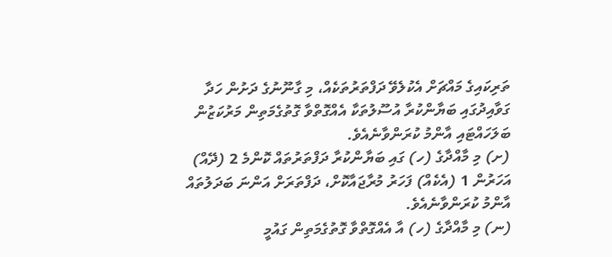ތަރިކައިގެ މައްޗަށް އެކުލެވޭ ދަފްތަރުތަކެއް، މި ގާނޫނުގެ ދަށުން ހަދާ ގަވާއިދުގައި ބަޔާންކުރާ އުސޫލުތަކާ އެއްގޮތްވާ ގޮތުގެމަތިން މަރުކަޒުން ބަލަހައްޓައި އާންމު ކުރަންވާނެއެވެ.
(ށ) މި މާއްދާގެ (ހ) ގައި ބަޔާންކުރާ ދަފްތަރުތައް ކޮންމެ 2 (ދޭއް) އަހަރުން 1 (އެކެއް) ފަހަރު މުރާޖައާކޮށް، ދަފްތަރަށް އަންނަ ބަދަލުތައް އާންމު ކުރަންވާނެއެވެ.
(ނ) މި މާއްދާގެ (ހ) އާ އެއްގޮތްވާ ގޮތުގެމަތިން ގައުމީ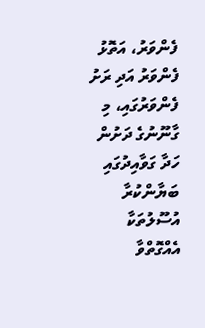ފެންވަރު، އަތޮޅު ފެންވަރު އަދި ރަށު ފެންވަރުގައި، މި ގާނޫނުގެ ދަށުން ހަދާ ގަވާއިދުގައި ބަޔާންކުރާ އުސޫލުތަކާ އެއްގޮތްވާ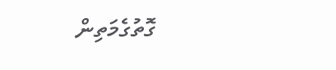ގޮތުގެމަތިން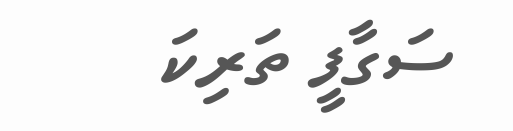ސަގާފީ ތަރިކަ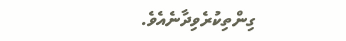ގިންތިކުރެވިދާނެއެވެ.